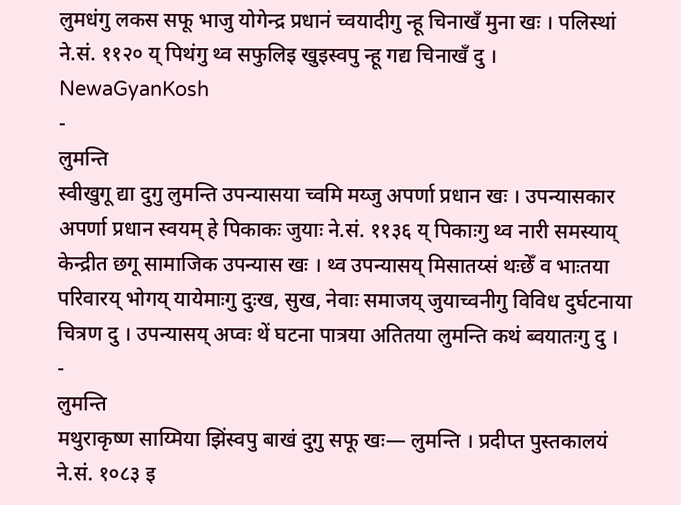लुमधंगु लकस सफू भाजु योगेन्द्र प्रधानं च्वयादीगु न्हू चिनाखँ मुना खः । पलिस्थां ने.सं. ११२० य् पिथंगु थ्व सफुलिइ खुइस्वपु न्हू गद्य चिनाखँ दु ।
NewaGyanKosh
-
लुमन्ति
स्वीखुगू द्या दुगु लुमन्ति उपन्यासया च्वमि मय्जु अपर्णा प्रधान खः । उपन्यासकार अपर्णा प्रधान स्वयम् हे पिकाकः जुयाः ने.सं. ११३६ य् पिकाःगु थ्व नारी समस्याय् केन्द्रीत छगू सामाजिक उपन्यास खः । थ्व उपन्यासय् मिसातय्सं थःछेँ व भाःतया परिवारय् भोगय् यायेमाःगु दुःख, सुख, नेवाः समाजय् जुयाच्वनीगु विविध दुर्घटनाया चित्रण दु । उपन्यासय् अप्वः थें घटना पात्रया अतितया लुमन्ति कथं ब्वयातःगु दु ।
-
लुमन्ति
मथुराकृष्ण साय्मिया झिंस्वपु बाखं दुगु सफू खः— लुमन्ति । प्रदीप्त पुस्तकालयं ने.सं. १०८३ इ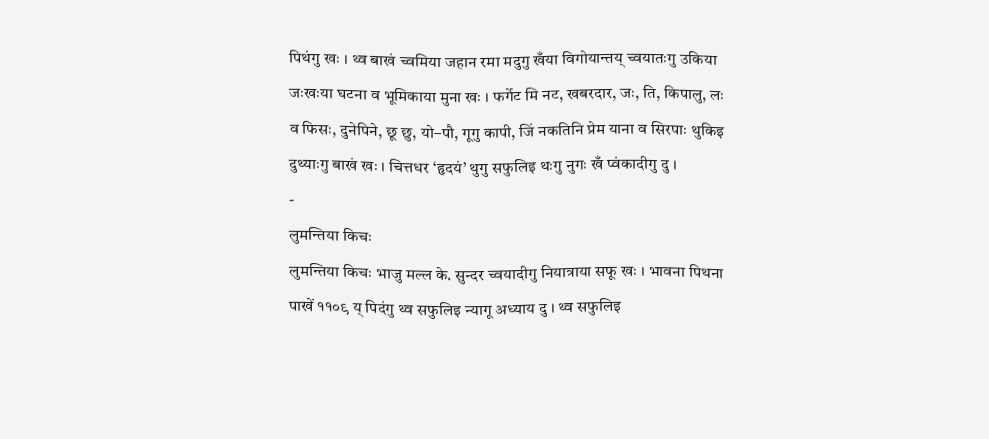पिथंगु खः । थ्व बाखं च्वमिया जहान रमा मदुगु खँया विगोयान्तय् च्वयातःगु उकिया जःखःया घटना व भूमिकाया मुना खः । फर्गेट मि नट, खबरदार, जः, ति, किपालु, लः व फिसः, दुनेपिने, छू छु, यो–पौ, गूगु कापी, जिं नकतिनि प्रेम याना व सिरपाः थुकिइ दुथ्याःगु बाखं खः । चित्तधर ‘हृदयं’ थुगु सफुलिइ थःगु नुगः खँ प्वंकादीगु दु ।
-
लुमन्तिया किचः
लुमन्तिया किचः भाजु मल्ल के. सुन्दर च्वयादीगु नियात्राया सफू खः । भावना पिथना पाखें ११०९ य् पिदंगु थ्व सफुलिइ न्यागू अध्याय दु । थ्व सफुलिइ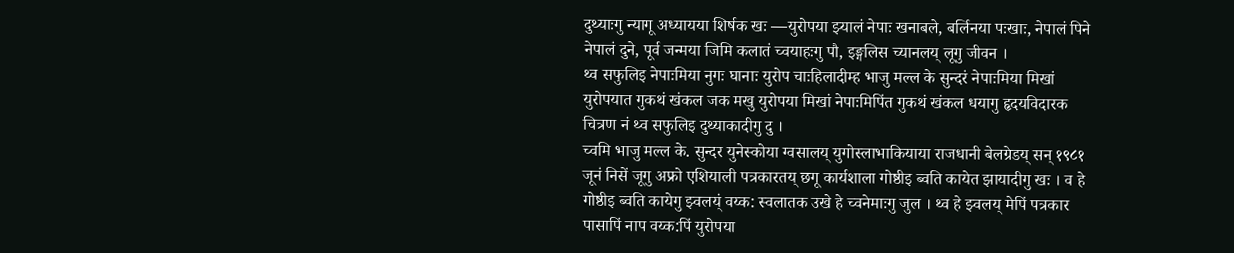दुथ्याःगु न्यागू अध्यायया शिर्षक खः —युरोपया झ्यालं नेपाः खनाबले, बर्लिनया पःखाः, नेपालं पिने नेपालं दुने, पूर्व जन्मया जिमि कलातं च्वयाहःगु पौ, इङ्गलिस च्यानलय् लूगु जीवन ।
थ्व सफुलिइ नेपाःमिया नुगः घानाः युरोप चाःहिलादीम्ह भाजु मल्ल के सुन्दरं नेपाःमिया मिखां युरोपयात गुकथं खंकल जक मखु युरोपया मिखां नेपाःमिपिंत गुकथं खंकल धयागु हृदयविदारक चित्रण नं थ्व सफुलिइ दुथ्याकादीगु दु ।
च्वमि भाजु मल्ल के. सुन्दर युनेस्कोया ग्वसालय् युगोस्लाभाकियाया राजधानी बेलग्रेडय् सन् १९८१ जूनं निसें जूगु अफ्रो एशियाली पत्रकारतय् छगू कार्यशाला गोष्ठीइ ब्वति कायेत झायादीगु खः । व हे गोष्ठीइ ब्वति कायेगु झ्वलय्ं वय्क: स्वलातक उखे हे च्वनेमाःगु जुल । थ्व हे झ्वलय् मेपिं पत्रकार पासापिं नाप वय्क:पिं युरोपया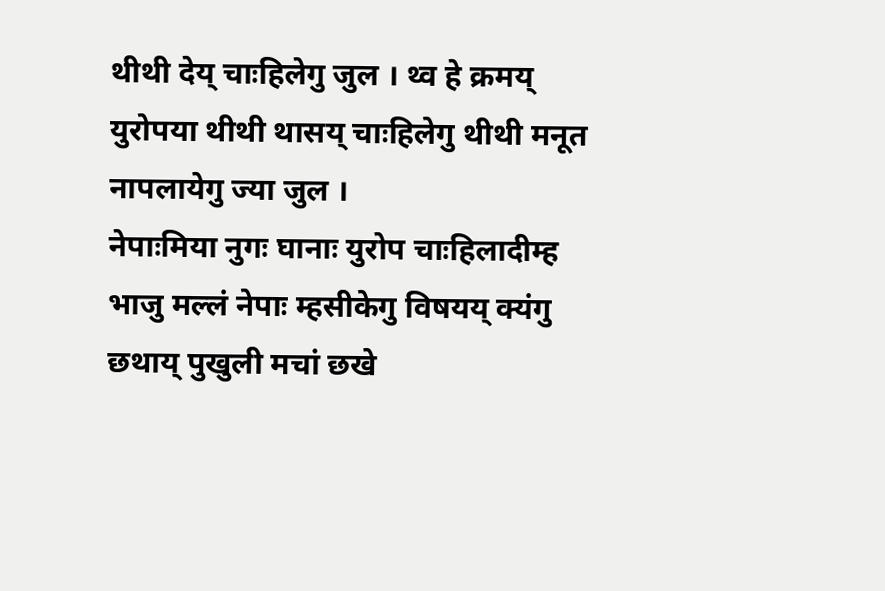थीथी देय् चाःहिलेगु जुल । थ्व हे क्रमय् युरोपया थीथी थासय् चाःहिलेगु थीथी मनूत नापलायेगु ज्या जुल ।
नेपाःमिया नुगः घानाः युरोप चाःहिलादीम्ह भाजु मल्लं नेपाः म्हसीकेगु विषयय् क्यंगु छथाय् पुखुली मचां छखे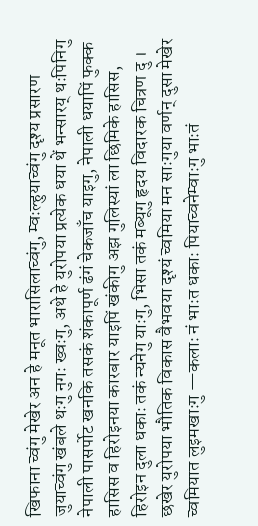खिफाना च्वंगु मेखेर अन हे मनूत भारासिलाच्वंगु, म्वःल्हुयाच्वंगु दृश्य प्रसारण जुयाच्वंगु खंबले थःगु नुगः ख्वःगु, अथे हे युरोपया प्रत्येक धया थें भन्सारय् थःपिनिगु नेपाली पासर्पोट खनकि तसकं शंकापूर्ण ढंगं चेकजाँच याइगु, नेपाली धयापिं फुक्क हासिस व हिरोइनया कारबार याइपिं खंकीगु अझ गुलिस्यां ला छिमिके हासिस, हिरोइन दुला धकाः तकं न्यनेगु याःगु, भिसा तकं मब्यूगु हृदय विदारक चित्रण दु । छखेर युरोपया भौतिक विकास वैभवया दृश्यं च्वमिया मन साःगुया वर्णन् दुसा मेखेर च्वमियात लुइमखाःगु —कलाः नं भाःत धकाः पियाच्वनेम्वाःगु भाःतं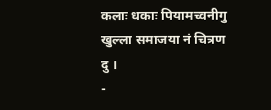कलाः धकाः पियामच्वनीगु खुल्ला समाजया नं चित्रण दु ।
-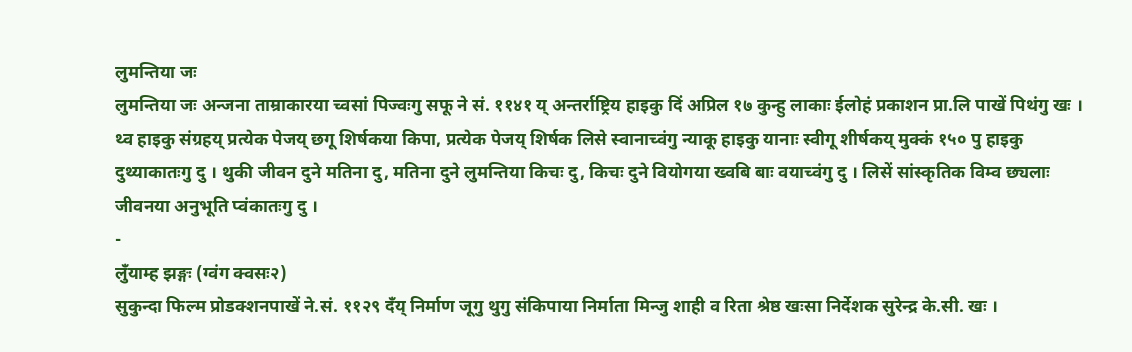लुमन्तिया जः
लुमन्तिया जः अन्जना ताम्राकारया च्वसां पिज्वःगु सफू ने सं. ११४१ य् अन्तर्राष्ट्रिय हाइकु दिं अप्रिल १७ कुन्हु लाकाः ईलोहं प्रकाशन प्रा.लि पाखें पिथंगु खः । थ्व हाइकु संग्रहय् प्रत्येक पेजय् छगू शिर्षकया किपा, प्रत्येक पेजय् शिर्षक लिसे स्वानाच्वंगु न्याकू हाइकु यानाः स्वीगू शीर्षकय् मुक्कं १५० पु हाइकु दुथ्याकातःगु दु । थुकी जीवन दुने मतिना दु, मतिना दुने लुमन्तिया किचः दु, किचः दुने वियोगया ख्वबि बाः वयाच्वंगु दु । लिसें सांस्कृतिक विम्व छ्यलाः जीवनया अनुभूति प्वंकातःगु दु ।
-
लुँयाम्ह झङ्गः (ग्वंग क्वसः२)
सुकुन्दा फिल्म प्रोडक्शनपाखें ने.सं. ११२९ दँय् निर्माण जूगु थुगु संकिपाया निर्माता मिन्जु शाही व रिता श्रेष्ठ खःसा निर्देशक सुरेन्द्र के.सी. खः ।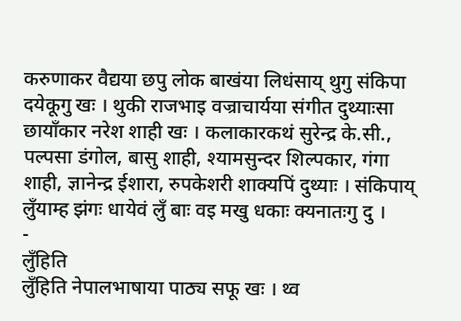करुणाकर वैद्यया छपु लोक बाखंया लिधंसाय् थुगु संकिपा दयेकूगु खः । थुकी राजभाइ वज्राचार्यया संगीत दुथ्याःसा छायाँकार नरेश शाही खः । कलाकारकथं सुरेन्द्र के.सी., पल्पसा डंगोल, बासु शाही, श्यामसुन्दर शिल्पकार, गंगा शाही, ज्ञानेन्द्र ईशारा, रुपकेशरी शाक्यपिं दुथ्याः । संकिपाय् लुँयाम्ह झंगः धायेवं लुँ बाः वइ मखु धकाः क्यनातःगु दु ।
-
लुँहिति
लुँहिति नेपालभाषाया पाठ्य सफू खः । थ्व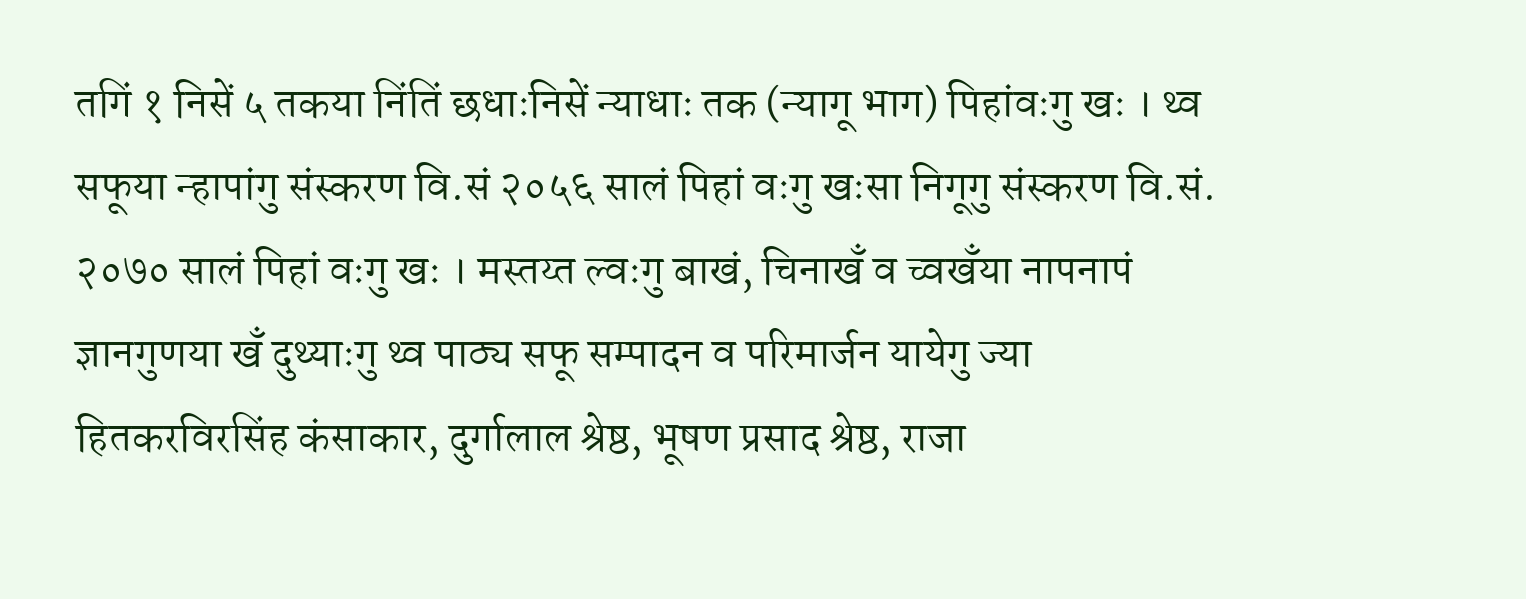तगिं १ निसें ५ तकया निंतिं छधाःनिसें न्याधाः तक (न्यागू भाग) पिहांवःगु खः । थ्व सफूया न्हापांगु संस्करण वि.सं २०५६ सालं पिहां वःगु खःसा निगूगु संस्करण वि.सं. २०७० सालं पिहां वःगु खः । मस्तय्त ल्वःगु बाखं, चिनाखँ व च्वखँया नापनापं ज्ञानगुणया खँ दुथ्याःगु थ्व पाठ्य सफू सम्पादन व परिमार्जन यायेगु ज्या हितकरविरसिंह कंसाकार, दुर्गालाल श्रेष्ठ, भूषण प्रसाद श्रेष्ठ, राजा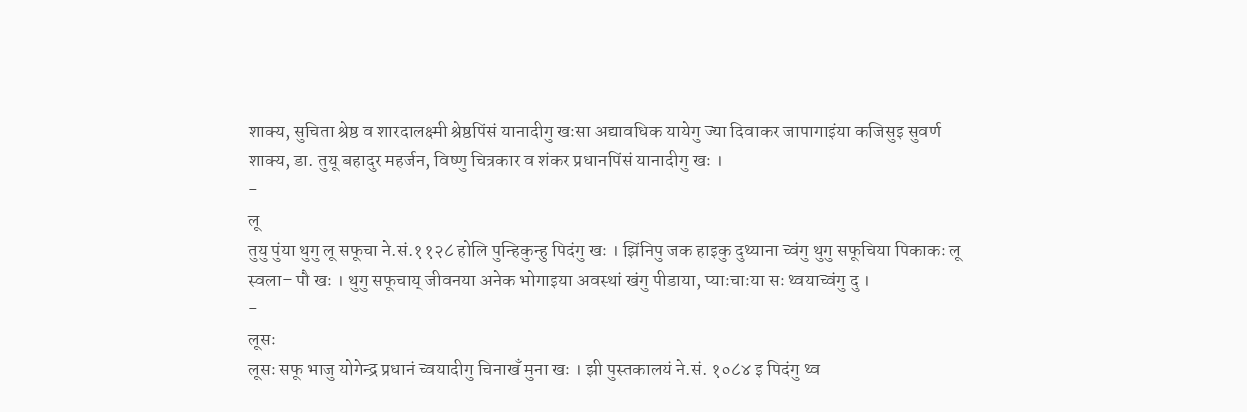शाक्य, सुचिता श्रेष्ठ व शारदालक्ष्मी श्रेष्ठपिंसं यानादीगु खःसा अद्यावधिक यायेगु ज्या दिवाकर जापागाइंया कजिसुइ सुवर्ण शाक्य, डा. तुयू बहादुर महर्जन, विष्णु चित्रकार व शंकर प्रधानपिंसं यानादीगु खः ।
-
लू
तुयु पुंया थुगु लू सफूचा ने.सं.११२८ होलि पुन्हिकुन्हु पिदंगु खः । झिंनिपु जक हाइकु दुथ्याना च्वंगु थुगु सफूचिया पिकाकः लू स्वला– पौ खः । थुगु सफूचाय् जीवनया अनेक भोगाइया अवस्थां खंगु पीडाया, प्याःचाःया सः थ्वयाच्वंगु दु ।
-
लूसः
लूसः सफू भाजु योगेन्द्र प्रधानं च्वयादीगु चिनाखँ मुना खः । झी पुस्तकालयं ने.सं. १०८४ इ पिदंगु थ्व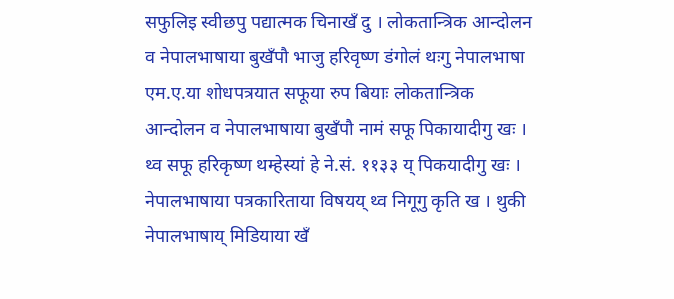सफुलिइ स्वीछपु पद्यात्मक चिनाखँ दु । लोकतान्त्रिक आन्दोलन व नेपालभाषाया बुखँपौ भाजु हरिवृष्ण डंगोलं थःगु नेपालभाषा एम.ए.या शोधपत्रयात सफूया रुप बियाः लोकतान्त्रिक आन्दोलन व नेपालभाषाया बुखँपौ नामं सफू पिकायादीगु खः । थ्व सफू हरिकृष्ण थम्हेस्यां हे ने.सं. ११३३ य् पिकयादीगु खः । नेपालभाषाया पत्रकारिताया विषयय् थ्व निगूगु कृति ख । थुकी नेपालभाषाय् मिडियाया खँ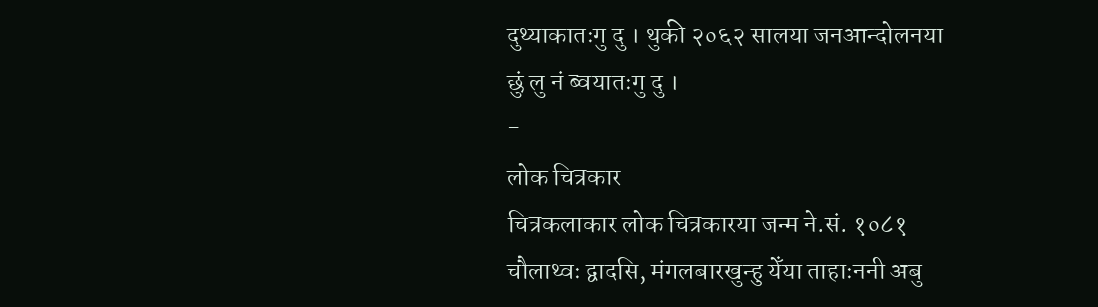दुथ्याकातःगु दु । थुकी २०६२ सालया जनआन्दोलनया छुं लु नं ब्वयातःगु दु ।
-
लोक चित्रकार
चित्रकलाकार लोक चित्रकारया जन्म ने.सं. १०८१ चौलाथ्वः द्वादसि, मंगलबारखुन्हु येँया ताहाःननी अबु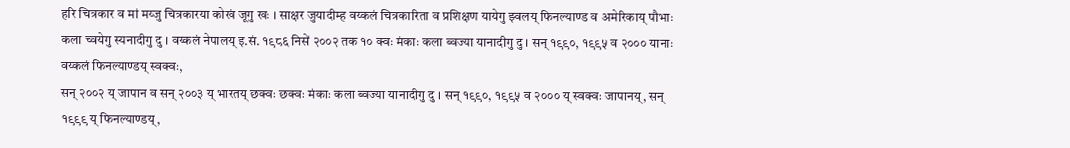हरि चित्रकार व मां मय्जु चित्रकारया कोखं जूगु खः । साक्षर जुयादीम्ह वय्कलं चित्रकारिता व प्रशिक्षण यायेगु झ्वलय् फिनल्याण्ड व अमेरिकाय् पौभाः कला च्वयेगु स्यनादीगु दु । वय्कलं नेपालय् इ.सं. १९८६ निसें २००२ तक १० क्वः मंकाः कला ब्वज्या यानादीगु दु । सन् १९९०, १९९५ व २००० यानाः वय्कलं फिनल्याण्डय् स्वक्वः,
सन् २००२ य् जापान व सन् २००३ य् भारतय् छक्वः छक्वः मंकाः कला ब्वज्या यानादीगु दु । सन् १९९०, १९९५ व २००० य् स्वक्वः जापानय्, सन् १९९९ य् फिनल्याण्डय्,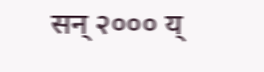सन् २००० य्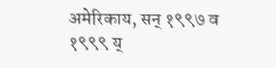अमेरिकाय, सन् १९९७ व १९९९ य्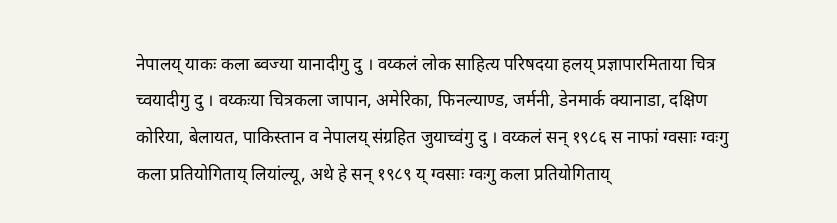नेपालय् याकः कला ब्वज्या यानादीगु दु । वय्कलं लोक साहित्य परिषदया हलय् प्रज्ञापारमिताया चित्र च्वयादीगु दु । वय्कःया चित्रकला जापान, अमेरिका, फिनल्याण्ड, जर्मनी, डेनमार्क क्यानाडा, दक्षिण कोरिया, बेलायत, पाकिस्तान व नेपालय् संग्रहित जुयाच्वंगु दु । वय्कलं सन् १९८६ स नाफां ग्वसाः ग्वःगु कला प्रतियोगिताय् लियांल्यू, अथे हे सन् १९८९ य् ग्वसाः ग्वःगु कला प्रतियोगिताय्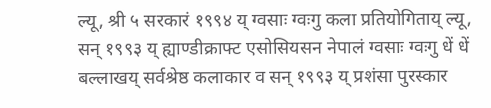ल्यू, श्री ५ सरकारं १९९४ य् ग्वसाः ग्वःगु कला प्रतियोगिताय् ल्यू, सन् १९९३ य् ह्याण्डीक्राफ्ट एसोसियसन नेपालं ग्वसाः ग्वःगु धें धें बल्लाखय् सर्वश्रेष्ठ कलाकार व सन् १९९३ य् प्रशंसा पुरस्कार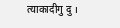त्याकादीगु दु ।